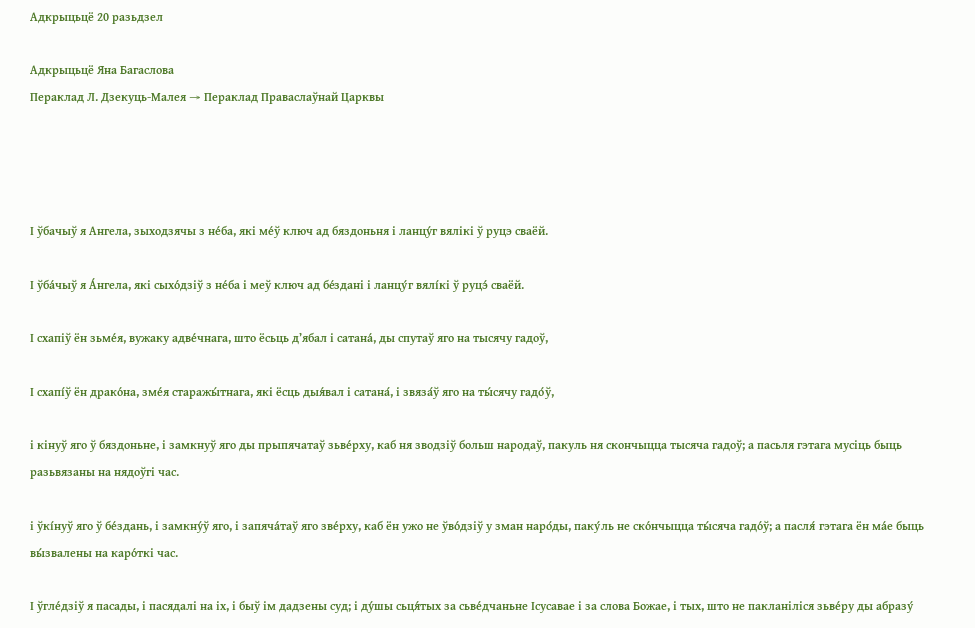Адкрыцьцё 20 разьдзел

Адкрыцьцё Яна Багаслова
Пераклад Л. Дзекуць-Малея → Пераклад Праваслаўнай Царквы




І ўбачыў я Ангела, зыходзячы з не́ба, які ме́ў ключ ад бяздоньня і ланцу́г вялікі ў руцэ сваёй.

І ўба́чыў я А́нгела, які сыхо́дзіў з не́ба і меў ключ ад бе́здані і ланцу́г вялíкі ў руцэ́ сваёй.

І схапіў ён зьме́я, вужаку адве́чнага, што ёсьць д’ябал і сатана́, ды спутаў яго на тысячу гадоў,

І схапíў ён драко́на, зме́я старажы́тнага, які ёсць дыя́вал і сатана́, і звяза́ў яго на ты́сячу гадо́ў,

і кінуў яго ў бяздоньне, і замкнуў яго ды прыпячатаў зьве́рху, каб ня зводзіў больш народаў, пакуль ня скончыцца тысяча гадоў; а пасьля гэтага мусіць быць разьвязаны на нядоўгі час.

і ўкíнуў яго ў бе́здань, і замкну́ў яго, і запяча́таў яго зве́рху, каб ён ужо не ўво́дзіў у зман наро́ды, паку́ль не ско́нчыцца ты́сяча гадо́ў; а пасля́ гэтага ён ма́е быць вы́звалены на каро́ткі час.

І ўгле́дзіў я пасады, і пасядалі на іх, і быў ім дадзены суд; і ду́шы сьця́тых за сьве́дчаньне Ісусавае і за слова Божае, і тых, што не пакланіліся зьве́ру ды абразу́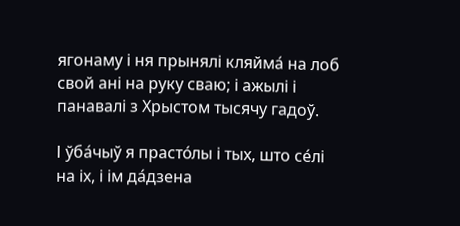ягонаму і ня прынялі кляйма́ на лоб свой ані на руку сваю; і ажылі і панавалі з Хрыстом тысячу гадоў.

І ўба́чыў я прасто́лы і тых, што се́лі на іх, і ім да́дзена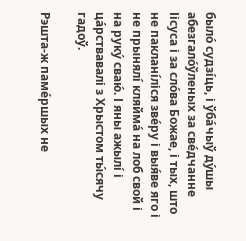было́ судзíць, і ўба́чыў ду́шы абезгало́ўленых за све́дчанне Іісуса і за сло́ва Божае, і тых, што не пакланíліся зве́ру і выя́ве яго і не прынялí кляйма́ на лоб свой і на руку́ сваю́. І яны ажылí і ца́рствавалі з Хрыстом ты́сячу гадоў.

Рэшта-ж паме́ршых не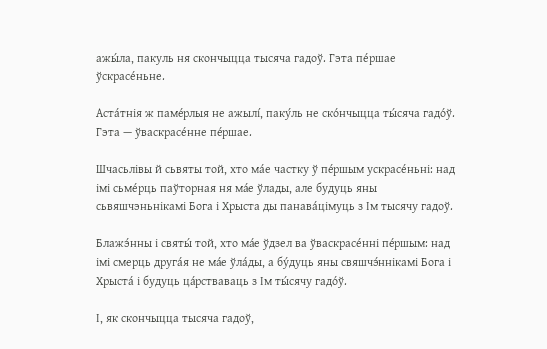ажы́ла, пакуль ня скончыцца тысяча гадоў. Гэта пе́ршае ўскрасе́ньне.

Аста́тнія ж паме́рлыя не ажылí, паку́ль не ско́нчыцца ты́сяча гадо́ў. Гэта — ўваскрасе́нне пе́ршае.

Шчасьлівы й сьвяты той, хто ма́е частку ў пе́ршым ускрасе́ньні: над імі сьме́рць паўторная ня ма́е ўлады, але будуць яны сьвяшчэньнікамі Бога і Хрыста ды панава́цімуць з Ім тысячу гадоў.

Блажэ́нны і святы́ той, хто ма́е ўдзел ва ўваскрасе́нні пе́ршым: над імі смерць друга́я не ма́е ўла́ды, а бу́дуць яны свяшчэ́ннікамі Бога і Хрыста́ і будуць ца́рстваваць з Ім ты́сячу гадо́ў.

І, як скончыцца тысяча гадоў,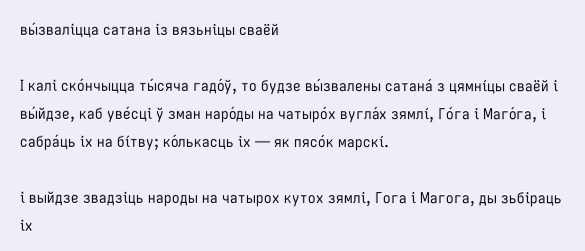вы́зваліцца сатана із вязьніцы сваёй

І калі ско́нчыцца ты́сяча гадо́ў, то будзе вы́звалены сатана́ з цямнíцы сваёй і вы́йдзе, каб уве́сці ў зман наро́ды на чатыро́х вугла́х зямлí, Го́га і Маго́га, і сабра́ць іх на бíтву; ко́лькасць іх — як пясо́к марскí.

і выйдзе звадзіць народы на чатырох кутох зямлі, Гога і Магога, ды зьбіраць іх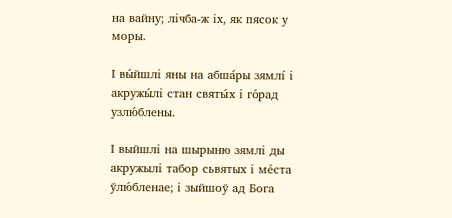на вайну; лічба-ж іх, як пясок у моры.

І вы́йшлі яны на абша́ры зямлí і акружы́лі стан святы́х і го́рад узлю́блены.

І выйшлі на шырыню зямлі ды акружылі табор сьвятых і ме́ста ўлю́бленае; і зыйшоў ад Бога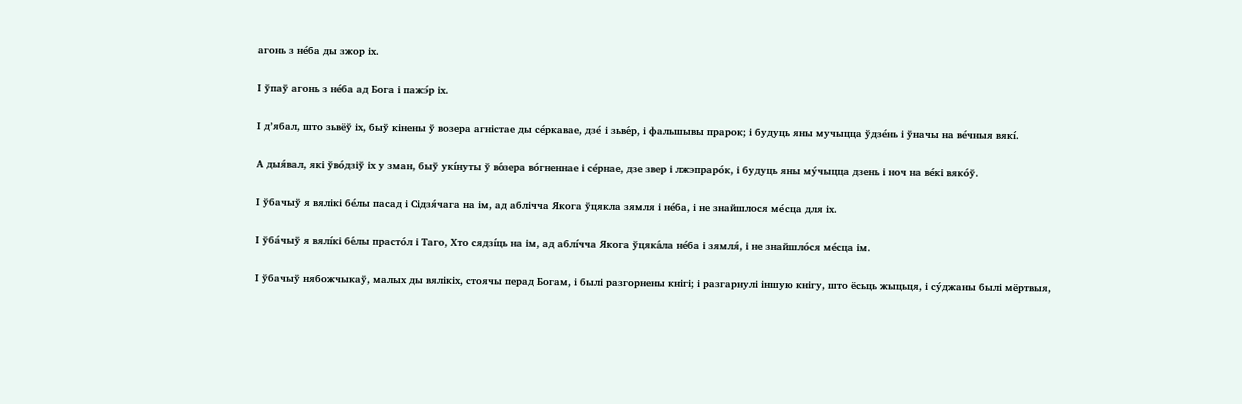агонь з не́ба ды зжор іх.

І ўпаў агонь з не́ба ад Бога і пажэ́р іх.

І д’ябал, што зьвёў іх, быў кінены ў возера агністае ды се́ркавае, дзе́ і зьве́р, і фальшывы прарок; і будуць яны мучыцца ўдзе́нь і ўначы на ве́чныя вякí.

А дыя́вал, які ўво́дзіў іх у зман, быў укíнуты ў во́зера во́гненнае і се́рнае, дзе звер і лжэпраро́к, і будуць яны му́чыцца дзень і ноч на ве́кі вяко́ў.

І ўбачыў я вялікі бе́лы пасад і Сідзя́чага на ім, ад аблічча Якога ўцякла зямля і не́ба, і не знайшлося ме́сца для іх.

І ўба́чыў я вялíкі бе́лы прасто́л і Таго, Хто сядзíць на ім, ад аблíчча Якога ўцяка́ла не́ба і зямля́, і не знайшло́ся ме́сца ім.

І ўбачыў нябожчыкаў, малых ды вялікіх, стоячы перад Богам, і былі разгорнены кнігі; і разгарнулі іншую кнігу, што ёсьць жыцьця, і су́джаны былі мёртвыя,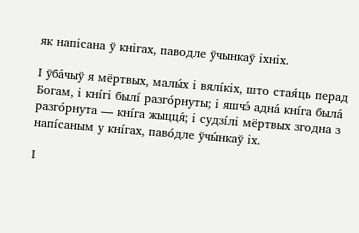як напісана ў кнігах, паводле ўчынкаў іхніх.

І ўба́чыў я мёртвых, малы́х і вялíкіх, што стая́ць перад Богам, і кнíгі былí разго́рнуты; і яшчэ́ адна́ кнíга была́ разго́рнута — кнíга жыцця́; і судзíлі мёртвых згодна з напíсаным у кнíгах, паво́дле ўчы́нкаў іх.

І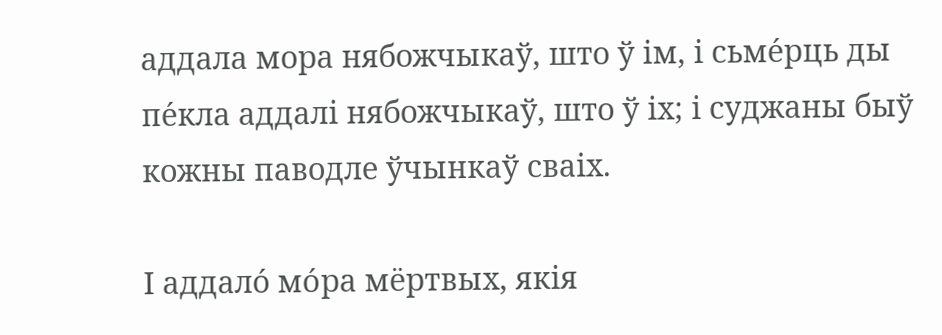аддала мора нябожчыкаў, што ў ім, і сьме́рць ды пе́кла аддалі нябожчыкаў, што ў іх; і суджаны быў кожны паводле ўчынкаў сваіх.

І аддало́ мо́ра мёртвых, якія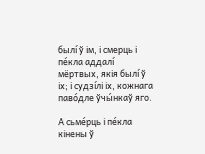былí ў ім, і смерць і пе́кла аддалí мёртвых, якія былí ў іх; і судзíлі іх, кожнага паво́дле ўчы́нкаў яго.

А сьме́рць і пе́кла кінены ў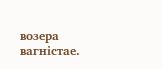возера вагністае.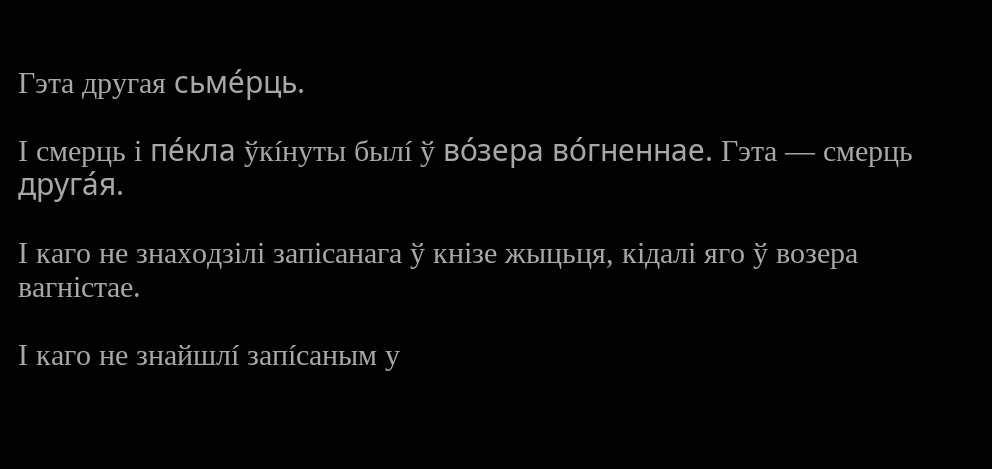Гэта другая сьме́рць.

І смерць і пе́кла ўкíнуты былí ў во́зера во́гненнае. Гэта — смерць друга́я.

І каго не знаходзілі запісанага ў кнізе жыцьця, кідалі яго ў возера вагністае.

І каго не знайшлí запíсаным у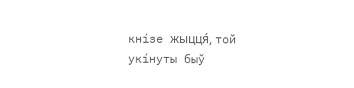кнíзе жыцця́, той укíнуты быў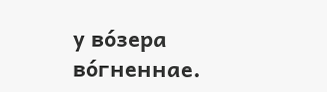у во́зера во́гненнае.